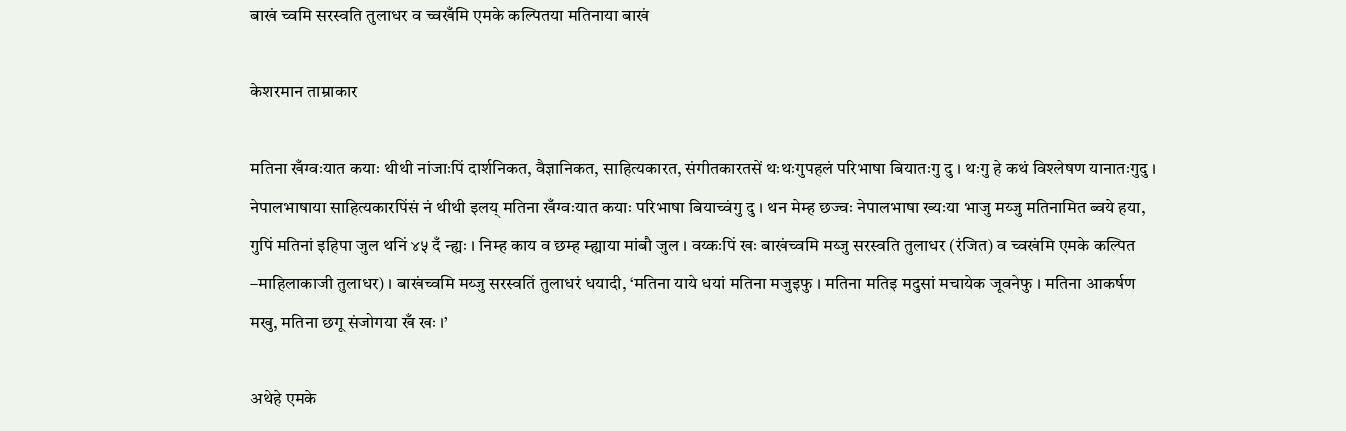बाखं च्वमि सरस्वति तुलाधर व च्वखँमि एमके कल्पितया मतिनाया बाखं

केशरमान ताम्राकार

मतिना खँग्वःयात कयाः थीथी नांजाःपिं दार्शनिकत, वैज्ञानिकत, साहित्यकारत, संगीतकारतसें थःथःगुपहलं परिभाषा बियातःगु दु । थःगु हे कथं विश्लेषण यानातःगुदु । नेपालभाषाया साहित्यकारपिंसं नं थीथी इलय् मतिना खँग्वःयात कयाः परिभाषा बियाच्वंगु दु । थन मेम्ह छज्वः नेपालभाषा ख्यःया भाजु मय्जु मतिनामित ब्वये हया, गुपिं मतिनां इहिपा जुल थनिं ४५ दँ न्ह्यः । निम्ह काय व छम्ह म्ह्याया मांबौ जुल । वय्कःपिं खः बाखंच्वमि मय्जु सरस्वति तुलाधर (रंजित) व च्वखंमि एमके कल्पित –माहिलाकाजी तुलाधर) । बाखंच्वमि मय्जु सरस्वतिं तुलाधरं धयादी, ‘मतिना याये धयां मतिना मजुइफु । मतिना मतिइ मदुसां मचायेक जूवनेफु । मतिना आकर्षण मखु, मतिना छगू संजोगया खँ खः ।’

अथेहे एमके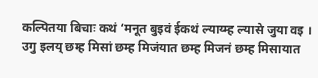कल्पितया बिचाः कथं ‘मनूत बुइवं ईकथं ल्याय्म्ह ल्यासे जुया वइ । उगु इलय् छम्ह मिसां छम्ह मिजंयात छम्ह मिजनं छम्ह मिसायात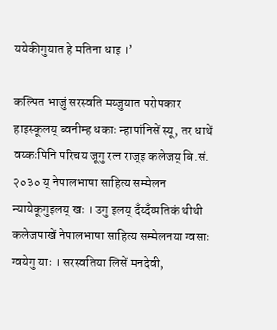ययेकीगुयात हे मतिना धाइ ।’

कल्पित भाजुं सरस्वति मय्जुयात परोपकार हाइस्कूलय् ब्वनीम्ह धकाः न्हापांनिसें स्यू, तर धाथें वय्कःपिनि परिचय जूगु रत्न राज्इ कलेजय् बि.सं. २०३० य् नेपालभाषा साहित्य सम्मेलन न्यायेकूगुइलय् खः । उगु इलय् दँय्दँय्पतिकं थीथी कलेजपाखें नेपालभाषा साहित्य सम्मेलनया ग्वसाः ग्वयेगु याः । सरस्वतिया लिसें मनदेवी,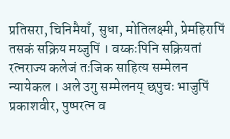प्रतिसरा, चिनिमैयाँ, सुधा, मोतिलक्ष्मी, प्रेमहिरापिं तसकं सक्रिय मय्जुपिं । वय्कःपिनि सक्रियतां रत्नराज्य कलेजं तःजिक साहित्य सम्मेलन न्यायेकल । अले उगु सम्मेलनय् छपुचः भाजुपिं प्रकाशवीर, पुष्परत्न व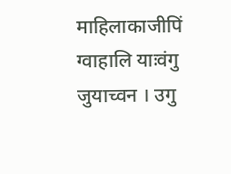माहिलाकाजीपिं ग्वाहालि याःवंगु जुयाच्वन । उगु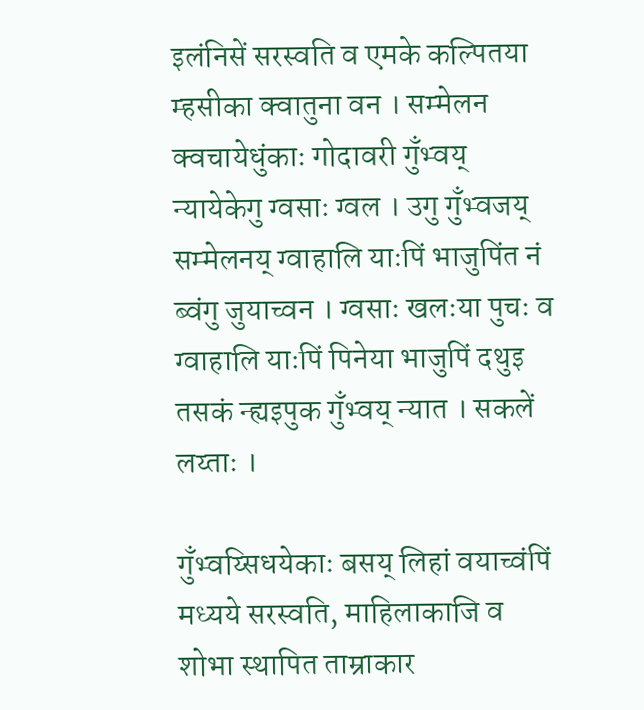इलंनिसें सरस्वति व एमके कल्पितया म्हसीका क्वातुना वन । सम्मेलन क्वचायेधुंकाः गोदावरी गुँभ्वय् न्यायेकेगु ग्वसाः ग्वल । उगु गुँभ्वजय् सम्मेलनय् ग्वाहालि याःपिं भाजुपिंत नं ब्वंगु जुयाच्वन । ग्वसाः खलःया पुचः व ग्वाहालि याःपिं पिनेया भाजुपिं दथुइ तसकं न्ह्यइपुक गुँभ्वय् न्यात । सकलें लय्ताः ।

गुँभ्वय्सिधयेकाः बसय् लिहां वयाच्वंपिं मध्यये सरस्वति, माहिलाकाजि व शोभा स्थापित ताम्राकार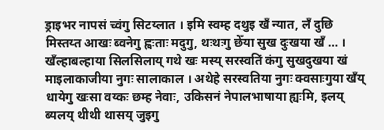ड्राइभर नापसं च्वंगु सिटय्लात । इमि स्वम्ह दथुइ खँ न्यात, लँ दुछि मिस्तय्त आखः ब्वनेगु ह्वःताः मदुगु, थःथःगु छेँया सुख दुःखया खँ … । खँल्हाबल्हाया सिलसिलाय् गथे खः मस्य् सरस्वतिं कंगु सुखदुखया खं माइलाकाजीया नुगः सालाकाल । अथेहे सरस्वतिया नुगः क्वसाःगुया खँय् धायेगु खःसा वय्कः छम्ह नेवाः, उकिसनं नेपालभाषाया ह्यःमि, इलय् ब्यलय् थीथी थासय् जुइगु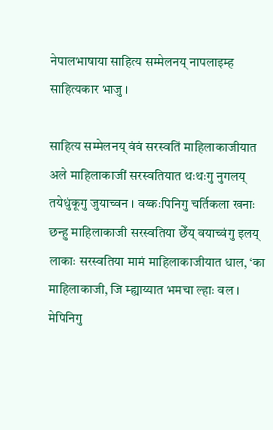नेपालभाषाया साहित्य सम्मेलनय् नापलाइम्ह साहित्यकार भाजु ।

साहित्य सम्मेलनय् वंवं सरस्वतिं माहिलाकाजीयात अले माहिलाकाजीं सरस्वतियात थःथःगु नुगलय् तयेधुंकूगु जुयाच्वन । वय्कःपिनिगु चर्तिकला खनाः छन्हु माहिलाकाजी सरस्वतिया छेँय् वयाच्वंगु इलय् लाकाः सरस्वतिया मामं माहिलाकाजीयात धाल, ‘का माहिलाकाजी, जि म्ह्याय्यात भमचा ल्हाः वल । मेपिनिगु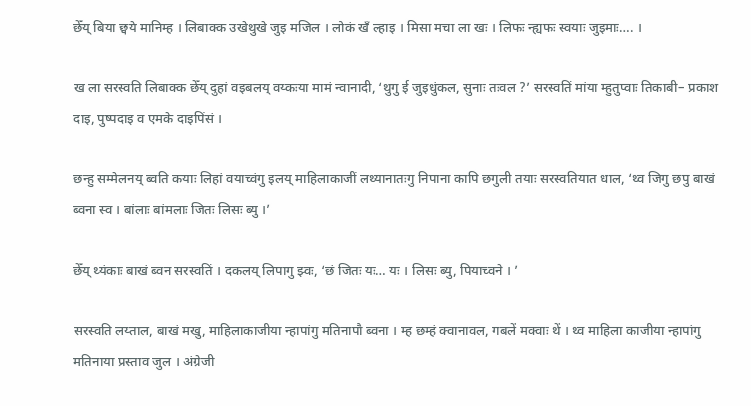छेँय् बिया छ्वये मानिम्ह । लिबाक्क उखेथुखे जुइ मजिल । लोकं खँ ल्हाइ । मिसा मचा ला खः । लिफः न्ह्यफः स्वयाः जुइमाः…. ।

ख ला सरस्वति लिबाक्क छेँय् दुहां वइबलय् वय्कःया मामं न्वानादी, ‘थुगु ई जुइधुंकल, सुनाः तःवल ?’ सरस्वतिं मांया म्हुतुप्वाः तिकाबी– प्रकाश दाइ, पुष्पदाइ व एमके दाइपिंसं ।

छन्हु सम्मेलनय् ब्वति कयाः लिहां वयाच्वंगु इलय् माहिलाकाजीं लथ्यानातःगु निपाना कापि छगुली तयाः सरस्वतियात धाल, ‘थ्व जिगु छपु बाखं ब्वना स्व । बांलाः बांमलाः जितः लिसः ब्यु ।’

छेँय् थ्यंकाः बाखं ब्वन सरस्वतिं । दकलय् लिपागु झ्वः, ‘छं जितः यः… यः । लिसः ब्यु, पियाच्वने । ’

सरस्वति लय्ताल, बाखं मखु, माहिलाकाजीया न्हापांगु मतिनापौ ब्वना । म्ह छम्हं क्वानावल, गबलें मक्वाः थें । थ्व माहिला काजीया न्हापांगु मतिनाया प्रस्ताव जुल । अंग्रेजी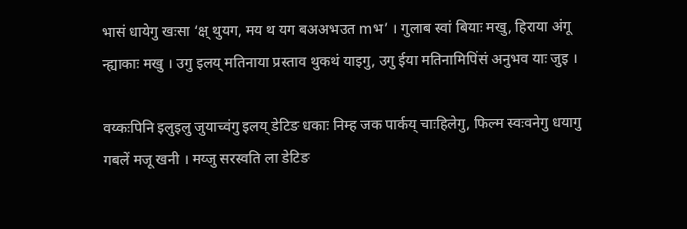भासं धायेगु खःसा ‘क्ष् थुयग, मय थ यग बअअभउत mभ’ । गुलाब स्वां बियाः मखु, हिराया अंगू न्ह्याकाः मखु । उगु इलय् मतिनाया प्रस्ताव थुकथं याइगु, उगु ईया मतिनामिपिंसं अनुभव याः जुइ ।

वय्कःपिनि इलुइलु जुयाच्वंगु इलय् डेटिङ धकाः निम्ह जक पार्कय् चाःहिलेगु, फिल्म स्वःवनेगु धयागु गबलें मजू खनी । मय्जु सरस्वति ला डेटिङ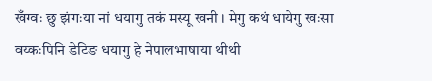खँग्वः छु झंगःया नां धयागु तकं मस्यू खनी । मेगु कथं धायेगु खःसा वय्कःपिनि डेटिङ धयागु हे नेपालभाषाया थीथी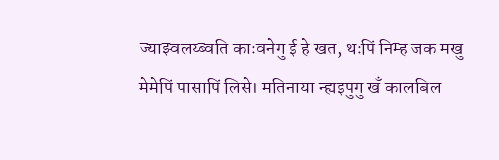ज्याझ्वलय्ब्वति काःवनेगु ई हे खत, थःपिं निम्ह जक मखु मेमेपिं पासापिं लिसे। मतिनाया न्ह्यइपुगु खँ कालबिल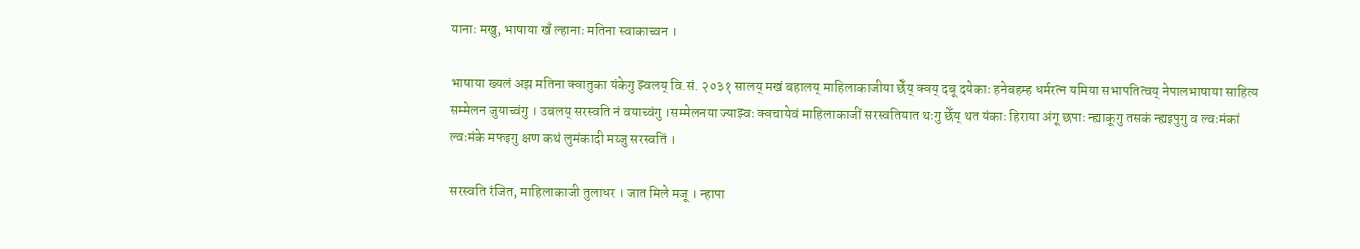यानाः मखु, भाषाया खँ ल्हानाः मतिना स्वाकाच्वन ।

भाषाया ख्यलं अझ मतिना क्वातुका यंकेगु झ्वलय् वि.सं. २०३१ सालय् मखं बहालय् माहिलाकाजीया छेँय् क्वय् दबू दयेकाः हनेबहम्ह धर्मरत्न यमिया सभापतित्वय् नेपालभाषाया साहित्य सम्मेलन जुयाच्वंगु । उबलय् सरस्वति नं वयाच्वंगु ।सम्मेलनया ज्याझ्वः क्वचायेवं माहिलाकाजीं सरस्वतियात थःगु छेँय् थत यंकाः हिराया अंगू छपाः न्ह्याकूगु तसकं न्ह्यइपुगु व ल्वःमंकां ल्वःमंके मफइगु क्षण कथं लुमंकादी मय्जु सरस्वतिं ।

सरस्वति रंजित, माहिलाकाजी तुलाधर । जात मिले मजू । न्हापा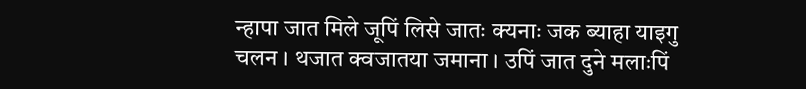न्हापा जात मिले जूपिं लिसे जातः क्यनाः जक ब्याहा याइगु चलन । थजात क्वजातया जमाना । उपिं जात दुने मलाःपिं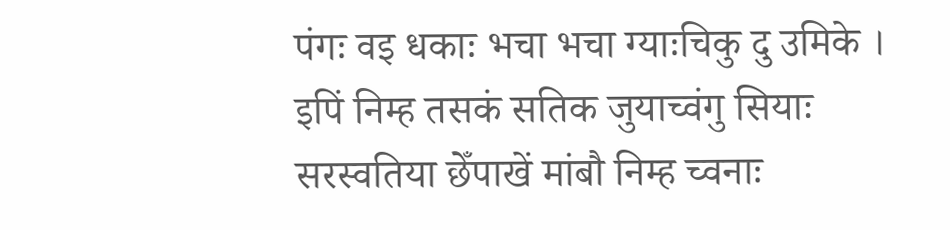पंगः वइ धकाः भचा भचा ग्याःचिकु दु उमिके । इपिं निम्ह तसकं सतिक जुयाच्वंगु सियाः सरस्वतिया छेँपाखें मांबौ निम्ह च्वनाः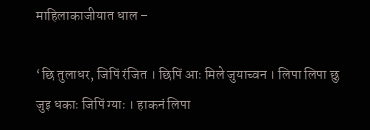माहिलाकाजीयात धाल –

‘छि तुलाधर, जिपिं रंजित । छिपिं आः मिले जुयाच्वन । लिपा लिपा छु जुइ धकाः जिपिं ग्याः । हाकनं लिपा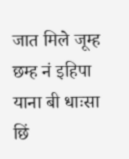जात मिले जूम्ह छम्ह नं इहिपा याना बी धाःसा छिं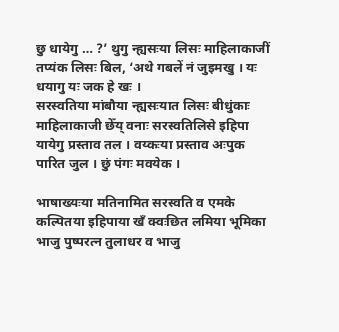छु धायेगु … ?’ थुगु न्ह्यसःया लिसः माहिलाकाजीं तप्यंक लिसः बिल, ‘अथे गबलें नं जुइमखु । यः धयागु यः जक हे खः ।
सरस्वतिया मांबौया न्ह्यसःयात लिसः बीधुंकाः माहिलाकाजी छेँय् वनाः सरस्वतिलिसे इहिपा यायेगु प्रस्ताव तल । वय्कःया प्रस्ताव अःपुक पारित जुल । छुं पंगः मवयेक ।

भाषाख्यःया मतिनामित सरस्वति व एमके कल्पितया इहिपाया खँ क्वःछित लमिया भूमिका भाजु पुष्परत्न तुलाधर व भाजु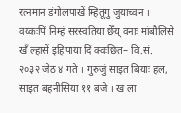रत्नमान डंगोलपाखें म्हितूगु जुयाच्वन । वय्कःपिं निम्हं सरस्वतिया छेँय् वनाः मांबौलिसे खँ ल्हासें इहिपाया दिं क्वःछित– वि.सं. २०३२ जेठ ४ गते । गुरुजुं साइत बियाः हल, साइत बहनीसिया ११ बजे । ख ला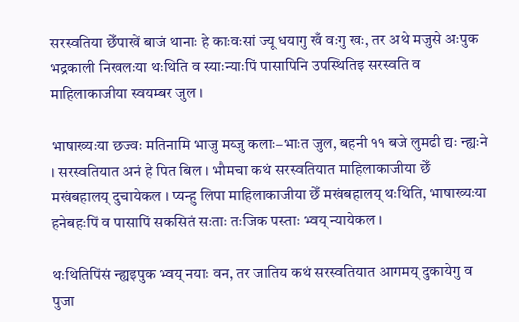सरस्वतिया छेँपाखें बाजं थानाः हे काःवःसां ज्यू धयागु खँ वःगु खः, तर अथे मजुसे अःपुक भद्रकाली निखलःया थःथिति व स्याःन्याःपिं पासापिनि उपस्थितिइ सरस्वति व माहिलाकाजीया स्वयम्बर जुल ।

भाषाख्यःया छज्वः मतिनामि भाजु मय्जु कलाः–भाःत जुल, बहनी ११ बजे लुमढी द्यः न्ह्यःने । सरस्वतियात अनं हे पित बिल । भौमचा कथं सरस्वतियात माहिलाकाजीया छेँ मखंबहालय् दुचायेकल । प्यन्हु लिपा माहिलाकाजीया छेँ मखंबहालय् थःथिति, भाषाख्यःया हनेबहःपिं व पासापिं सकसितं सःताः तःजिक पस्ताः भ्वय् न्यायेकल ।

थःथितिपिंसं न्ह्यइपुक भ्वय् नयाः वन, तर जातिय कथं सरस्वतियात आगमय् दुकायेगु व पुजा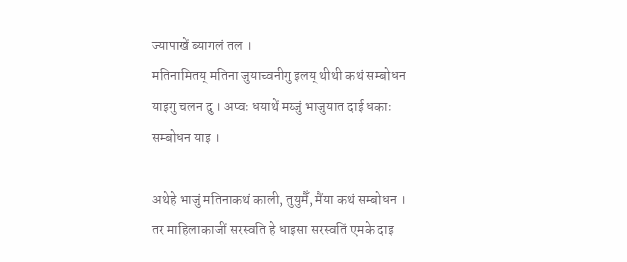ज्यापाखें ब्यागलं तल ।
मतिनामितय् मतिना जुयाच्वनीगु इलय् थीथी कथं सम्बोधन याइगु चलन दु । अप्वः धयाथें मय्जुं भाजुयात दाई धकाः सम्बोधन याइ ।

अथेहे भाजुं मतिनाकथं काली, तुयुमैँ, मैंया कथं सम्बोधन । तर माहिलाकाजीं सरस्वति हे धाइसा सरस्वतिं एमके दाइ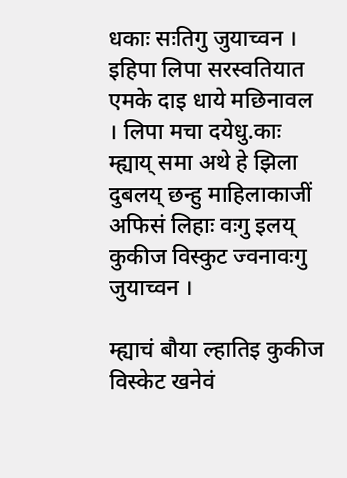धकाः सःतिगु जुयाच्वन । इहिपा लिपा सरस्वतियात एमके दाइ धाये मछिनावल । लिपा मचा दयेधु.काः म्ह्याय् समा अथे हे झिला दुबलय् छन्हु माहिलाकाजीं अफिसं लिहाः वःगु इलय् कुकीज विस्कुट ज्वनावःगु जुयाच्वन ।

म्ह्याचं बौया ल्हातिइ कुकीज विस्केट खनेवं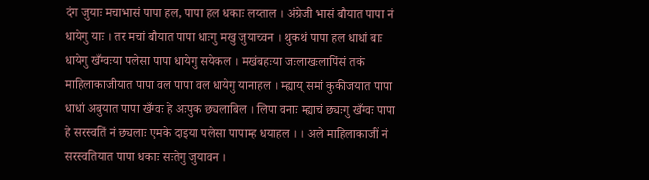दंग जुयाः मचाभासं पापा हल, पापा हल धकाः लय्ताल । अंग्रेजी भासं बौयात पापा नं धायेगु याः । तर मचां बौयात पापा धाःगु मखु जुयाच्वन । थुकथं पापा हल धाधां बाः धायेगु खँग्वःया पलेसा पापा धायेगु सयेकल । मखंबहःया जःलाखःलापिंसं तकं माहिलाकाजीयात पापा वल पापा वल धायेगु यानाहल । म्ह्याय् समां कुकीजयात पापा धाधां अबुयात पापा खँग्वः हे अःपुक छ्यलाबिल । लिपा वनाः म्ह्याचं छ्यःगु खँग्वः पापा हे सरस्वतिं नं छ्यलाः एमके दाइया पलेसा पापाम्ह धयाहल । । अले माहिलाकाजीं नं सरस्वतियात पापा धकाः सःतेगु जुयावन ।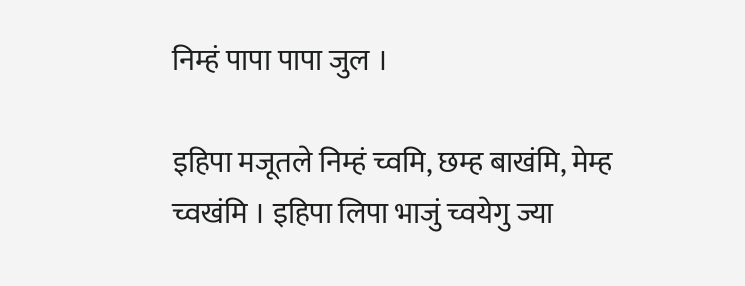निम्हं पापा पापा जुल ।

इहिपा मजूतले निम्हं च्वमि, छम्ह बाखंमि, मेम्ह च्वखंमि । इहिपा लिपा भाजुं च्वयेगु ज्या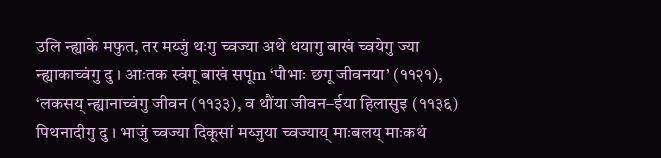उलि न्ह्याके मफुत, तर मय्जुं थःगु च्वज्या अथे धयागु बाखं च्वयेगु ज्या न्ह्याकाच्वंगु दु । आःतक स्वंगू बाखं सपूm ‘पौभाः छगू जीवनया’ (११२१), ‘लकसय् न्ह्यानाच्वंगु जीवन (११३३), व थौंया जीवन–ईया हिलासुइ (११३६) पिथनादीगु दु । भाजुं च्वज्या दिकूसां मय्जुया च्वज्याय् माःबलय् माःकथं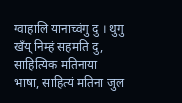ग्वाहालि यानाच्वंगु दु । थुगु खँय् निम्हं सहमति दु, साहित्यिक मतिनाया भाषा, साहित्यं मतिना जुल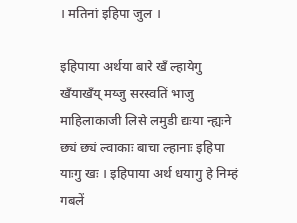। मतिनां इहिपा जुल ।

इहिपाया अर्थया बारे खँ ल्हायेगु खँयाखँय् मय्जु सरस्वतिं भाजु माहिलाकाजी लिसे लमुडी द्यःया न्ह्यःने छ्यं छ्यं ल्वाकाः बाचा ल्हानाः इहिपा याःगु खः । इहिपाया अर्थ धयागु हे निम्हं गबलें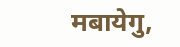मबायेगु,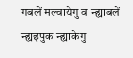गबलें मल्वायेगु व न्ह्याबलें न्ह्यइपुक न्ह्याकेगु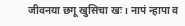जीवनया छगू खुसिचा खः । नापं न्हापा व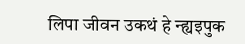लिपा जीवन उकथं हे न्ह्यइपुक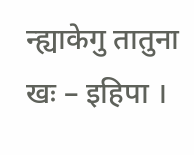न्ह्याकेगु तातुना खः – इहिपा ।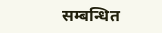सम्बन्धित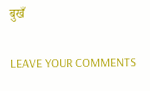बुखँ

LEAVE YOUR COMMENTS